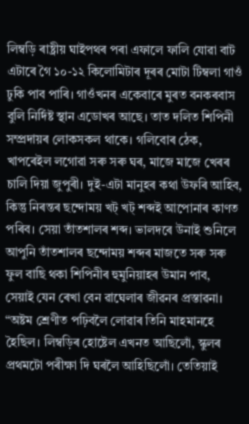লিম্বড়ি ৰাষ্ট্ৰীয় ঘাইপথৰ পৰা এফালে ফালি যোৱা বাট এটাৰে গৈ ১০-১২ কিলোমিটাৰ দূৰৰ মোটা টিম্বলা গাওঁ ঢুকি পাব পাৰি। গাওঁখনৰ একেবাৰে মুৰত বনকৰবাস বুলি নিৰ্দিষ্ট স্থান এডোখৰ আছে। তাত দলিত শিপিনী সম্প্ৰদায়ৰ লোকসকল থাকে। গলিবোৰ ঠেক, খাপৰেইল লগোৱা সৰু সৰু ঘৰ, মাজে মাজে খেৰৰ চালি দিয়া জুপুৰী। দুই-এটা মানুহৰ কথা উফৰি আহিব, কিন্তু নিৰন্তৰ ছন্দোময় খট্ খট্ শব্দই আপোনাৰ কাণত পৰিব। সেয়া তাঁতশালৰ শব্দ। ভালদৰে উনাই শুনিলে আপুনি তাঁতশালৰ ছন্দোময় শব্দৰ মাজতে সৰু সৰু ফুল বাছি থকা শিপিনীৰ হুমুনিয়াহৰ উমান পাব, সেয়াই যেন ৰেখা বেন ৱাঘেলাৰ জীৱনৰ প্ৰস্তাৱনা।
“অষ্টম শ্ৰেণীত পঢ়িবলৈ লোৱাৰ তিনি মাহমানহে হৈছিল। লিম্বড়িৰ হোষ্টেল এখনত আছিলোঁ, স্কুলৰ প্ৰথমটো পৰীক্ষা দি ঘৰলৈ আহিছিলোঁ। তেতিয়াই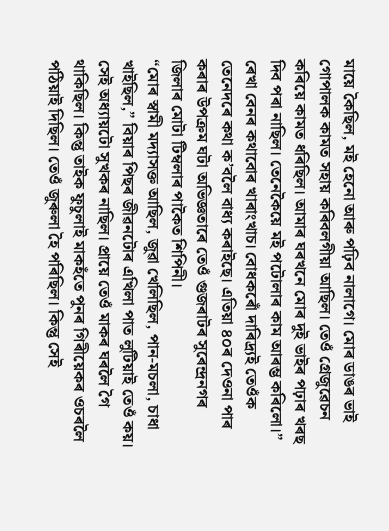মায়ে কৈছিল, মই হেনো আৰু পঢ়িব নালাগে। মোৰ ডাঙৰ ভাই গোপালক কামত সহায় কৰিবলগীয়া আছিল। তেওঁ গ্ৰেজুৱেচন কৰিয়ে কামত ধৰিছিল। আমাৰ ঘৰখনে মোৰ দুই ভাইৰ পঢ়াৰ খৰছ দিব পৰা নাছিল। তেনেকৈয়ে মই পটোলাৰ কাম আৰম্ভ কৰিলো।” ৰেখা বেনৰ কথাবোৰ খাৰাংখাচ। বোধকৰোঁ দাৰিদ্ৰ্যই তেওঁক তেনেদৰে কথা ক’বলৈ বাধ্য কৰাইছে। এতিয়া ৪০ৰ দেওনা পাৰ কৰাৰ উপক্ৰম ঘটা অভিজ্ঞতাৰে তেওঁ গুজৰাটৰ সুৰেন্দ্ৰনগৰ জিলাৰ মোটা টিম্বলাৰ পাকৈত শিপিনী।
“মোৰ স্বামী মদ্যাসক্ত আছিল, জুৱা খেলিছিল, পান-মচলা, চাধা খাইছিল,” বিয়াৰ পিছৰ জীৱনটোৰ এখিলা পাত লুটিয়াই তেওঁ কয়। সেই অধ্যায়টো সুখকৰ নাছিল। প্ৰায়ে তেওঁ মাকৰ ঘৰলৈ গৈ থাকিছিল। কিন্তু তাইক ফুচুলাই মাকহঁতে পুনৰ গিৰীয়েকৰ ওচৰলৈ পঠিয়াই দিছিল। তেওঁ জুৰুলা হৈ পৰিছিল। কিন্তু সেই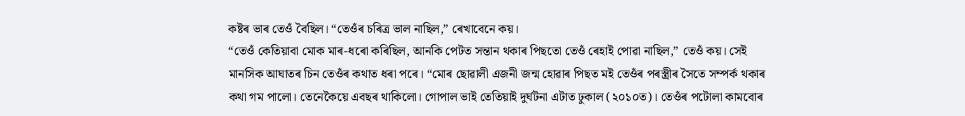কষ্টৰ ভাৰ তেওঁ বৈছিল। “তেওঁৰ চৰিত্ৰ ভাল নাছিল,” ৰেখাবেনে কয়।
“তেওঁ কেতিয়াবা মোক মাৰ-ধৰো কৰিছিল, আনকি পেটত সন্তান থকাৰ পিছতো তেওঁ ৰেহাই পোৱা নাছিল,” তেওঁ কয়। সেই মানসিক আঘাতৰ চিন তেওঁৰ কথাত ধৰা পৰে। “মোৰ ছোৱালী এজনী জন্ম হোৱাৰ পিছত মই তেওঁৰ পৰস্ত্ৰীৰ সৈতে সম্পৰ্ক থকাৰ কথা গম পালো। তেনেকৈয়ে এবছৰ থাকিলো। গোপাল ভাই তেতিয়াই দুৰ্ঘটনা এটাত ঢুকাল (২০১০ত)। তেওঁৰ পটোলা কামবোৰ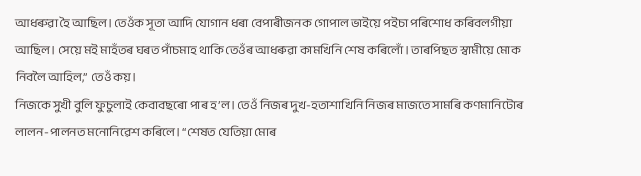আধৰুৱা হৈ আছিল। তেওঁক সূতা আদি যোগান ধৰা বেপাৰীজনক গোপাল ভাইয়ে পইচা পৰিশোধ কৰিবলগীয়া আছিল। সেয়ে মই মাহঁতৰ ঘৰত পাঁচমাহ থাকি তেওঁৰ আধৰুৱা কামখিনি শেষ কৰিলোঁ। তাৰপিছত স্বামীয়ে মোক নিবলৈ আহিল,” তেওঁ কয়।
নিজকে সুখী বুলি ফুচুলাই কেবাবছৰো পাৰ হ’ল। তেওঁ নিজৰ দুখ-হতাশাখিনি নিজৰ মাজতে সামৰি কণমানিটোৰ লালন-পালনত মনোনিৱেশ কৰিলে। “শেষত যেতিয়া মোৰ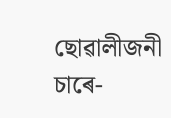ছোৱালীজনী চাৰে-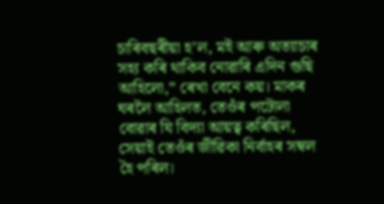চাৰিবছৰীয়া হ’ল, মই আৰু অত্যাচাৰ সহ্য কৰি থাকিব নোৱাৰি এদিন গুছি আহিলো,” ৰেখা বেনে কয়। মাকৰ ঘৰলৈ আহিলত, তেওঁৰ পটোলা বোৱাৰ যি বিদ্যা আয়ত্ব কৰিছিল, সেয়াই তেওঁৰ জীৱিকা নিৰ্বাহৰ সম্বল হৈ পৰিল।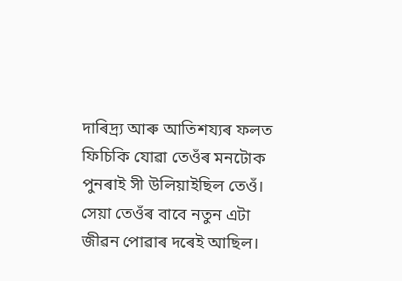দাৰিদ্ৰ্য আৰু আতিশয্যৰ ফলত ফিচিকি যোৱা তেওঁৰ মনটোক পুনৰাই সী উলিয়াইছিল তেওঁ। সেয়া তেওঁৰ বাবে নতুন এটা জীৱন পোৱাৰ দৰেই আছিল।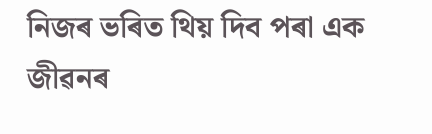নিজৰ ভৰিত থিয় দিব পৰা এক জীৱনৰ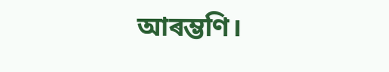আৰম্ভণি।